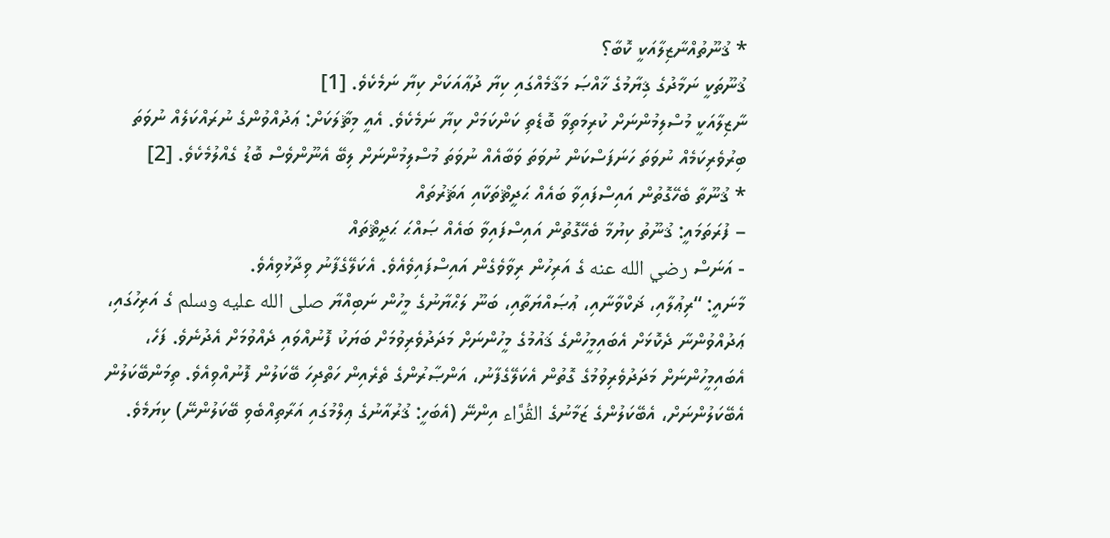* ޤުނޫތުއްނާޒިލާއަކީ ކޮބާ؟
ޤުނޫތަކީ ނަމާދުގެ ޤިޔާމުގެ ޚާއްޞަ މަޤާމެއްގައި ކިޔާ ދުޢާއަކަށް ކިޔާ ނަމެކެވެ. [1]
ނާޒިލާއަކީ މުސްލިމުންނަށް ކުރިމަތިވާ ބޮޑެތި ކަންކަމަށް ކިޔާ ނަމެކެވެ. އެއީ މިޘާލަކަށް: ޢަދުއްވުންގެ ނުރައްކަލެއް ނުވަތަ ބިރުވެރިކަމެއް ނުވަތަ ހަނަފަސްކަން ނުވަތަ ވަބާއެއް ނުވަތަ މުސްލިމުންނަށް ލިބޭ އެނޫންވެސް ބޮޑު ގެއްލުމެކެވެ. [2]
* ޤުނޫތާ ބެހޭގޮތުން އައިސްފައިވާ ބައެއް ޙަދީޘްތަކާއި އަޘަރުތައް
– ފުރަތަމައީ: ޤުނޫތު ކިޔުމާ ބެހޭގޮތުން އައިސްފައިވާ ބައެއް ޞައްޙަ ޙަދީޘްތައް
- އަނަސް رضي الله عنه ގެ އަރިހުން ރިވާވެގެން އައިސްފައިވެއެވެ. އެކަލޭގެފާނު ވިދާޅުވިއެވެ.
މާނައީ: “ރިޢުލާއި، ޛަކްވާނާއި، ޢުޞައްޔަތާއި، ބަނޫ ލަޙްޔާނުގެ މީހުން ނަބިއްޔާ صلى الله عليه وسلم ގެ އަރިހުގައި، ޢަދުއްވުންނާ ދެކޮޅަށް އެބައިމީހުންގެ ޤައުމުގެ މީހުންނަށް މަދަދުވެރިވުމަށް ބަޔަކު ފޮނުއްވައި ދެއްވުމަށް އެދުނެވެ. ފަހެ، އެބައިމީހުންނަށް މަދަދުވެރިވުމުގެ ގޮތުން އެކަލޭގެފާނު، އަންޞާރުންގެ ތެރެއިން ހަތްދިހަ ބޭކަލުން ފޮނުއްވިއެވެ. ތިމަންބޭކަލުން އެބޭކަލުންނަށް، އެބޭކަލުންގެ ޒަމާނުގެ القُرَّاء އިންނޭ (އެބަހީ: ޤުރުއާނުގެ ޢިލްމުގައި އަރާތިއްބެވި ބޭކަލުންނޭ) ކިޔަމެވެ.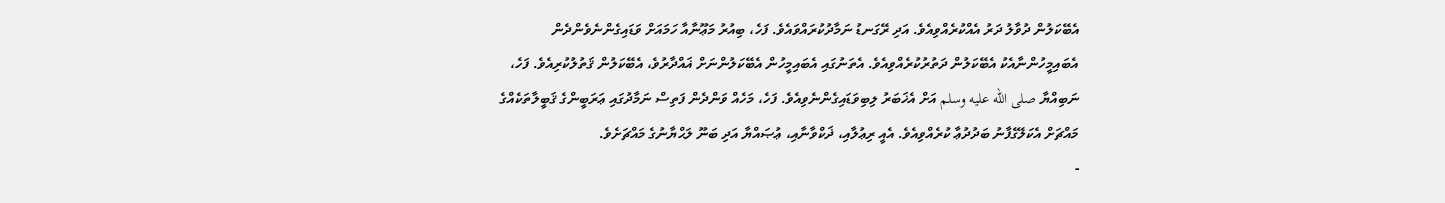އެބޭކަލުން ދުވާލު ދަރު އެއްކުރެއްވިއެވެ. އަދި ރޭގަނޑު ނަމާދުކުރައްވައެވެ. ފަހެ، ބިއުރު މަޢޫނާއާ ހަމައަށް ވަޑައިގެންނެވެންދެން އެބައިމީހުންނާއެކު އެބޭކަލުން ދަތުރުކުރެއްވިއެވެ. އެތަނުގައި އެބައިމީހުން އެބޭކަލުންނަށް ޣައްދާރުވެ، އެބޭކަލުން ޤަތުލުކުރިއެވެ. ފަހެ، ނަބިއްޔާ صلى الله عليه وسلم އަށް އެޚަބަރު ލިބިވަޑައިގެންނެވިއެވެ. ފަހެ، މަހެއް ވަންދެން ފަތިސް ނަމާދުގައި ޢަރަބީންގެ ޤަބީލާތަކެއްގެ މައްޗަށް އެކަލޭގެފާނު ބަދުދުޢާ ކުރެއްވިއެވެ. އެއީ ރިޢުލާއި، ޛަކްވާނާއި، ޢުޞައްޔާ އަދި ބަނޫ ލަޙްޔާނުގެ މައްޗަށެވެ.
-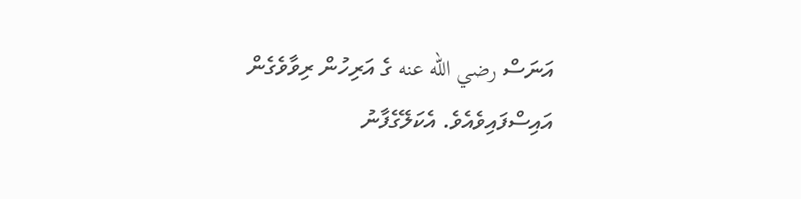އަނަސް رضي الله عنه ގެ އަރިހުން ރިވާވެގެން އައިސްފައިވެއެވެ. އެކަލޭގެފާނު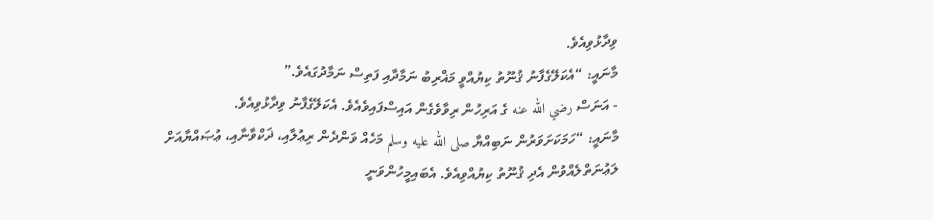ވިދާޅުވިއެވެ.
މާނައީ: “އެކަލޭގެފާނު ޤުނޫތު ކިޔުއްވީ މަޣްރިބު ނަމާދާއި ފަތިސް ނަމާދުގައެވެ.”
- އަނަސް رضي الله عنه ގެ އަރިހުން ރިވާވެގެން އައިސްފައިވެއެވެ. އެކަލޭގެފާނު ވިދާޅުވިއެވެ.
މާނައީ: “ހަމަކަށަވަރުން ނަބިއްޔާ صلى الله عليه وسلم މަހެއް ވަންދެން ރިޢުލާއި، ޛަކްވާނާއި، ޢުޞައްޔާއަށް ލަޢުނަތްލެއްވުން އެދި ޤުނޫތު ކިޔުއްވިއެވެ. އެބައިމީހުންވަނީ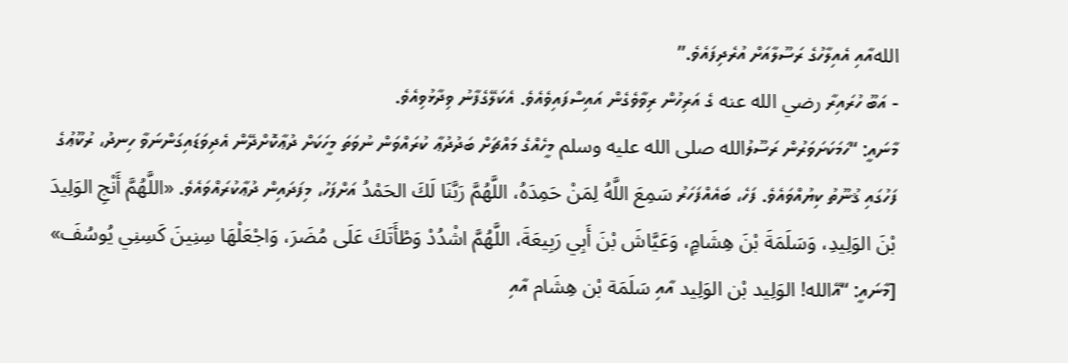اللهއާއި އެއިލާހުގެ ރަސޫލާއަށް އުރެދިފައެވެ.”
- އަބޫ ހުރައިރާ رضي الله عنه ގެ އަރިހުން ރިވާވެގެން އައިސްފައިވެއެވެ. އެކަލޭގެފާނު ވިދާޅުވިއެވެ.
މާނައީ: “ހަމަކަށަވަރުން ރަސޫލުالله صلى الله عليه وسلم މީހެއްގެ މައްޗަށް ބަދުދުޢާ ކުރައްވަން ނުވަތަ މީހަކަށް ދުޢާކޮށްދޭން އެދިވަޑައިގަންނަވާ ހިނދު، ރުކޫޢުގެ ފަހުގައި ޤުނޫތު ކިޔުއްވައެވެ. ފަހެ، ބައެއްފަހަރު سَمِعَ اللَّهُ لِمَنْ حَمِدَهُ، اللَّهُمَّ رَبَّنَا لَكَ الحَمْدُ އަށްފަހު، މިފަދައިން ދުޢާކުރައްވައެވެ. «اللَّهُمَّ أَنْجِ الوَلِيدَ بْنَ الوَلِيدِ، وَسَلَمَةَ بْنَ هِشَامٍ، وَعَيَّاشَ بْنَ أَبِي رَبِيعَةَ، اللَّهُمَّ اشْدُدْ وَطْأَتَكَ عَلَى مُضَرَ، وَاجْعَلْهَا سِنِينَ كَسِنِي يُوسُفَ» [މާނައީ: “އޭالله! الوَلِيد بْن الوَلِيد އާއި سَلَمَة بْن هِشَام އާއި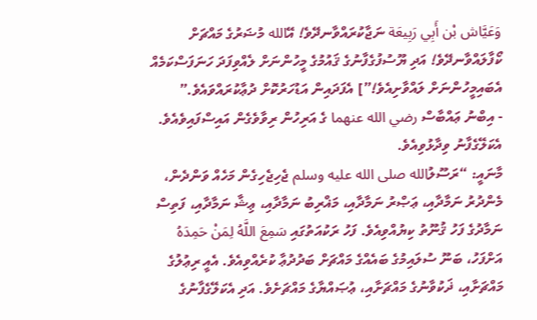وَعَيَّاش بْن أَبِي رَبِيعَة ނަޖާކުރައްވާނދޭވެ! އޭالله މުޟަރުގެ މައްޗަށް ކޯފާލައްވާނދޭވެ! އަދި ޔޫސުފުގެފާނުގެ ޤައުމުގެ މީހުންނަށް ލެއްވިފަދަ ހަނަފަސްކަމެއް އެބައިމީހުންނަށް ލައްވާށިއެވެ!”] އެފަދައިން އަޑުހަރުކޮށް ދުޢާކުރައްވައެވެ.”
- އިބްނު ޢައްބާސް رضي الله عنهما ގެ އަރިހުން ރިވާވެގެން އައިސްފައިވެއެވެ. އެކަލޭގެފާނު ވިދާޅުވިއެވެ.
މާނައީ: “ރަސޫލުالله صلى الله عليه وسلم ޖެހިޖެހިގެން މަހެއް ވަންދެން، މެންދުރު ނަމާދާއި، ޢަޞްރު ނަމާދާއި، މަޣްރިބު ނަމާދާއި، ޢިޝާ ނަމާދާއި، ފަތިސް ނަމާދުގެ ފަހު ޤުނޫތު ކިޔުއްވިއެވެ. ފަހު ރަކުއަތުގައި سَمِعَ اللَّهُ لِمَنْ حَمِدَهُ އަށްފަހު، ބަނޫ ސުލައިމުގެ ބައެއްގެ މައްޗަށް ބަދުދުޢާ ކުރެއްވިއެވެ. އެއީ ރިޢުލުގެ މައްޗަށާއި، ޛަކުވާނުގެ މައްޗަށާއި، ޢުޞައްޔާގެ މައްޗަށެވެ. އަދި އެކަލޭގެފާނުގެ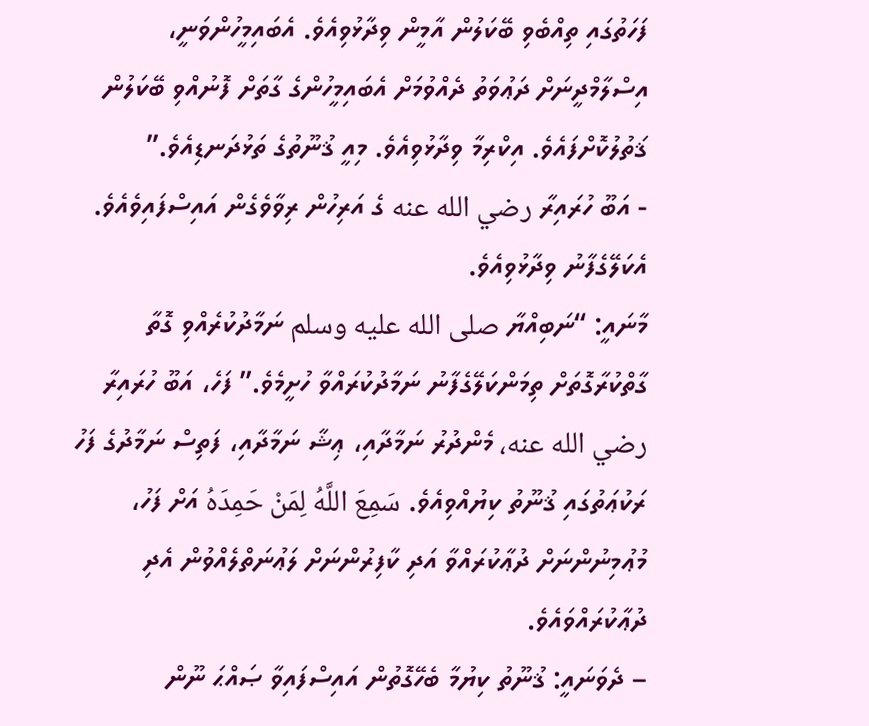ފަހަތުގައި ތިއްބެވި ބޭކަލުން އާމީން ވިދާޅުވިއެވެ. އެބައިމީހުންވަނީ، އިސްލާމްދީނަށް ދަޢުވަތު ދެއްވުމަށް އެބައިމީހުންގެ ގާތަށް ފޮނުއްވި ބޭކަލުން ޤަތުލުކޮށްފައެވެ. އިކްރިމާ ވިދާޅުވިއެވެ. މިއީ ޤުނޫތުގެ ތަޅުދަނޑިއެވެ.”
- އަބޫ ހުރައިރާ رضي الله عنه ގެ އަރިހުން ރިވާވެގެން އައިސްފައިވެއެވެ. އެކަލޭގެފާނު ވިދާޅުވިއެވެ.
މާނައީ: “ނަބިއްޔާ صلى الله عليه وسلم ނަމާދުކުރެއްވި ގޮތާ ގާތްކުރާގޮތަށް ތިމަންކަލޭގެފާނު ނަމާދުކުރައްވާ ހުށީމެވެ.” ފަހެ، އަބޫ ހުރައިރާ رضي الله عنه، މެންދުރު ނަމާދާއި، ޢިޝާ ނަމާދާއި، ފަތިސް ނަމާދުގެ ފަހު ރަކުޢަތުގައި ޤުނޫތު ކިޔުއްވިއެވެ. سَمِعَ اللَّهُ لِمَنْ حَمِدَهُ އަށް ފަހު، މުޢުމިނުންނަށް ދުޢާކުރައްވާ އަދި ކާފިރުންނަށް ލަޢުނަތްލެއްވުން އެދި ދުޢާކުރައްވައެވެ.
– ދެވަނައީ: ޤުނޫތު ކިޔުމާ ބެހޭގޮތުން އައިސްފައިވާ ޞައްޙަ ނޫން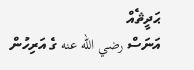ޙަދީޘެއް
އަނަސް رضي الله عنه ގެ އަރިހުން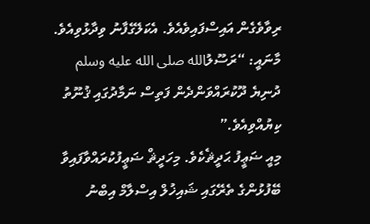ރިވާވެގެން އައިސްފައިވެއެވެ. އެކަލޭގެފާނު ވިދާޅުވިއެވެ.
މާނައީ: “ރަސޫލުالله صلى الله عليه وسلم ދުނިޔެ ދޫކުރައްވަންދެން ފަތިސް ނަމާދުގައި ޤުނޫތު ކިޔުއްވިއެވެ.”
މިއީ ޟަޢީފު ޙަދީޘެކެވެ. މިހަދީޘް ޟަޢީފުކުރައްވާފައިވާ ބޭފުޅުންގެ ތެރޭގައި ޝައިޚުލް އިސްލާމް އިބްނު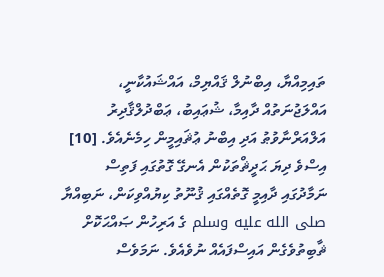ތައިމިއްޔާ، އިބްނުލް ޤައްޔިމް، އައްޝައުކާނީ، އައްލަޖުނަތުއް ދާއިމާ، ޝުޢައިބު، ޢަބްދުލްޤާދިރު އަލްއަރްނާވުޠު އަދި އިބްނު ޢުޘައިމީން ހިމެނެއެވެ. [10]
އިސްވެ ދިޔަ ޙަދީޘްތަކުން އެނގޭ ގޮތުގައި ފަތިސް ނަމާދުގައި ދާއިމީ ގޮތެއްގައި ޤުނޫތު ކިޔުއްވިކަން، ނަބިއްޔާ صلى الله عليه وسلم ގެ އަރިހުން ޞައްޙަކޮށް ޘާބިތުވެގެން އައިސްފައެއް ނުވެއެވެ. ނަމަވެސް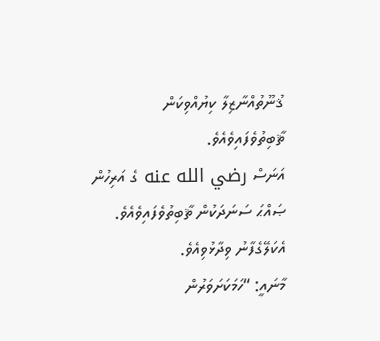ޤުނޫތުއްނާޒިލާ ކިޔުއްވިކަން ޘާބިތުވެފައިވެއެވެ.
އަނަސް رضي الله عنه ގެ އަރިހުން ޞައްޙަ ސަނަދަކުން ޘާބިތުވެފައިވެއެވެ. އެކަލޭގެފާނު ވިދާޅުވިއެވެ.
މާނައީ: “ހަމަކަށަވަރުން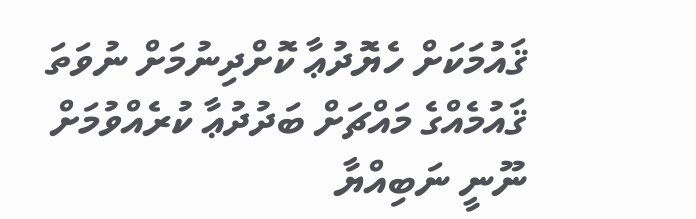ޤައުމަކަށް ހެޔޮދުޢާ ކޮށްދިނުމަށް ނުވަތަ ޤައުމެއްގެ މައްޗަށް ބަދުދުޢާ ކުރެއްވުމަށް ނޫނީ ނަބިއްޔާ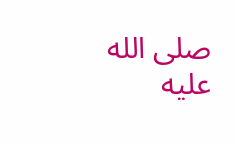صلى الله عليه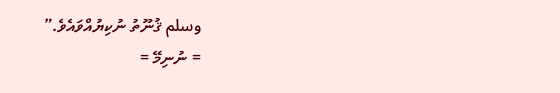وسلم ޤުނޫތު ނުކިޔުއްވައެވެ.”
= ނުނިމޭ =